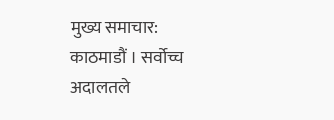मुख्य समाचार:
काठमाडौं । सर्वोच्च अदालतले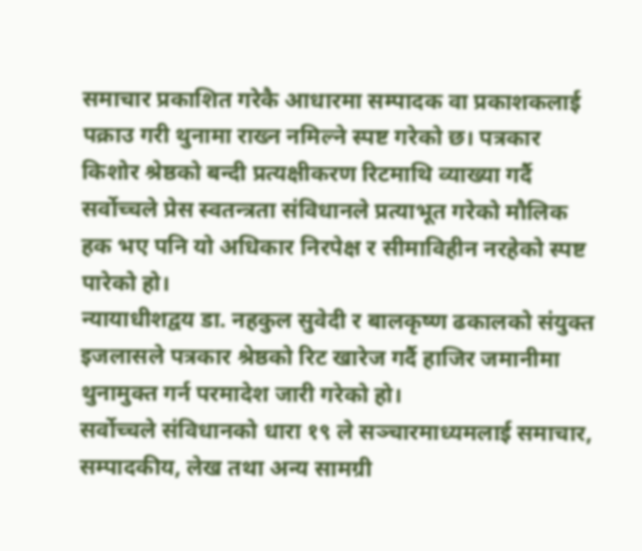समाचार प्रकाशित गरेकै आधारमा सम्पादक वा प्रकाशकलाई पक्राउ गरी थुनामा राख्न नमिल्ने स्पष्ट गरेको छ। पत्रकार किशोर श्रेष्ठको बन्दी प्रत्यक्षीकरण रिटमाथि व्याख्या गर्दै सर्वोच्चले प्रेस स्वतन्त्रता संविधानले प्रत्याभूत गरेको मौलिक हक भए पनि यो अधिकार निरपेक्ष र सीमाविहीन नरहेको स्पष्ट पारेको हो।
न्यायाधीशद्वय डा. नहकुल सुवेदी र बालकृष्ण ढकालको संयुक्त इजलासले पत्रकार श्रेष्ठको रिट खारेज गर्दै हाजिर जमानीमा थुनामुक्त गर्न परमादेश जारी गरेको हो।
सर्वोच्चले संविधानको धारा १९ ले सञ्चारमाध्यमलाई समाचार, सम्पादकीय, लेख तथा अन्य सामग्री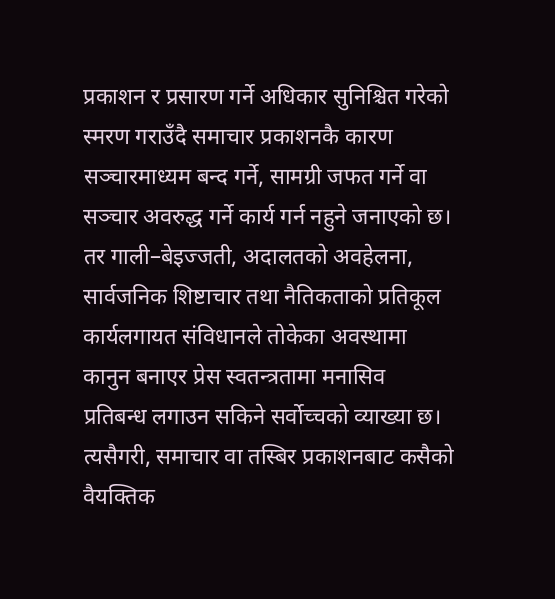प्रकाशन र प्रसारण गर्ने अधिकार सुनिश्चित गरेको स्मरण गराउँदै समाचार प्रकाशनकै कारण सञ्चारमाध्यम बन्द गर्ने, सामग्री जफत गर्ने वा सञ्चार अवरुद्ध गर्ने कार्य गर्न नहुने जनाएको छ।
तर गाली–बेइज्जती, अदालतको अवहेलना, सार्वजनिक शिष्टाचार तथा नैतिकताको प्रतिकूल कार्यलगायत संविधानले तोकेका अवस्थामा कानुन बनाएर प्रेस स्वतन्त्रतामा मनासिव प्रतिबन्ध लगाउन सकिने सर्वोच्चको व्याख्या छ।
त्यसैगरी, समाचार वा तस्बिर प्रकाशनबाट कसैको वैयक्तिक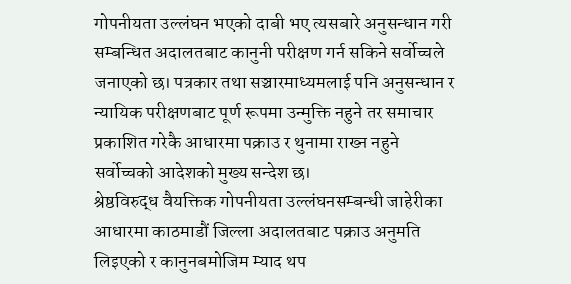गोपनीयता उल्लंघन भएको दाबी भए त्यसबारे अनुसन्धान गरी सम्बन्धित अदालतबाट कानुनी परीक्षण गर्न सकिने सर्वोच्चले जनाएको छ। पत्रकार तथा सञ्चारमाध्यमलाई पनि अनुसन्धान र न्यायिक परीक्षणबाट पूर्ण रूपमा उन्मुक्ति नहुने तर समाचार प्रकाशित गरेकै आधारमा पक्राउ र थुनामा राख्न नहुने सर्वोच्चको आदेशको मुख्य सन्देश छ।
श्रेष्ठविरुद्ध वैयक्तिक गोपनीयता उल्लंघनसम्बन्धी जाहेरीका आधारमा काठमाडौं जिल्ला अदालतबाट पक्राउ अनुमति लिइएको र कानुनबमोजिम म्याद थप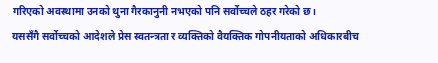गरिएको अवस्थामा उनको थुना गैरकानुनी नभएको पनि सर्वोच्चले ठहर गरेको छ।
यससँगै सर्वोच्चको आदेशले प्रेस स्वतन्त्रता र व्यक्तिको वैयक्तिक गोपनीयताको अधिकारबीच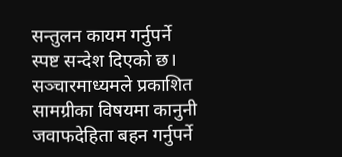सन्तुलन कायम गर्नुपर्ने स्पष्ट सन्देश दिएको छ। सञ्चारमाध्यमले प्रकाशित सामग्रीका विषयमा कानुनी जवाफदेहिता बहन गर्नुपर्ने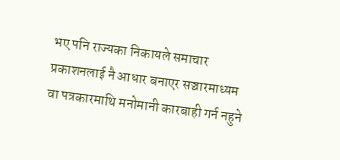भए पनि राज्यका निकायले समाचार प्रकाशनलाई नै आधार बनाएर सञ्चारमाध्यम वा पत्रकारमाथि मनोमानी कारबाही गर्न नहुने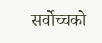सर्वोच्चको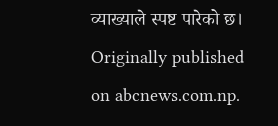व्याख्याले स्पष्ट पारेको छ।
Originally published on abcnews.com.np.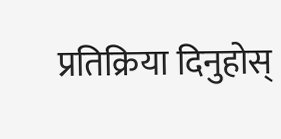प्रतिक्रिया दिनुहोस्